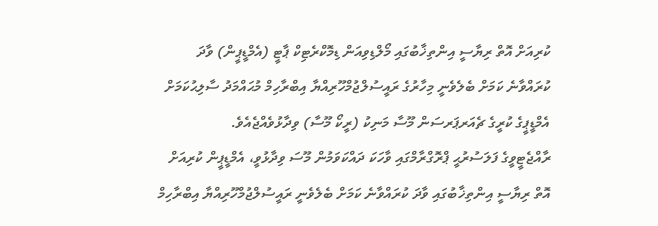ކުރިއަށް އޮތް ރިޔާސީ އިންތިޚާބުގައި މޯލްޑިވިއަން ޑިމޮކްރެޓިކް ޕާޓީ (އެމްޑީޕީން) ވާދަ ކުރައްވާނެ ކަމަށް ބެލެވެނީ މިހާރުގެ ރައީސުލްޖުމްހޫރިއްޔާ އިބްރާހިމް މުޙައްމަދު ސާލިޙުކަމަށް އެމްޑީޕީގެ ކުރީގެ ޗެއަރޕަރސަން މޫސާ މަނިކު (ރީކޯ މޫސާ) ވިދާޅުވެއްޖެއެވެ.
ރާއްޖެޓީވީގެ ފަލަސުރުޙީ ޕްރޮގްރާމްގައި ވާހަކަ ދައްކަވަމުން މޫސަ ވިދާޅުވީ، އެމްޑީޕީން ކުރިއަށް އޮތް ރިޔާސީ އިންތިޚާބުގައި ވާދަ ކުރައްވާނެ ކަމަށް ބެލެވެނީ ރައީސުލްޖުމްހޫރިއްޔާ އިބްރާހިމް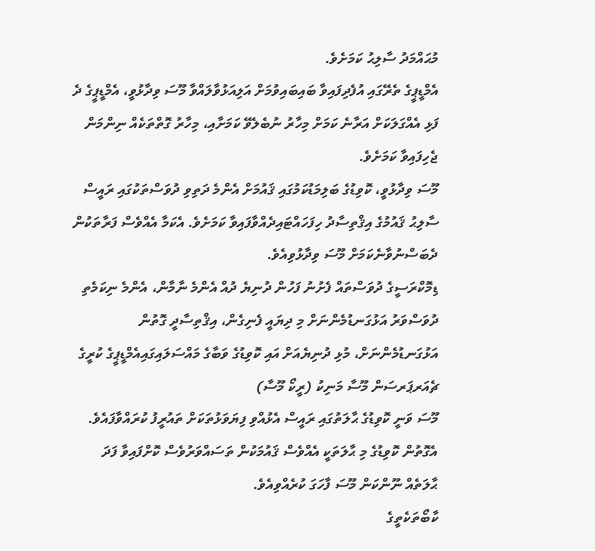މުޙައްމަދު ސާލިޙު ކަމަށެވެ.
އެމްޑީޕީގެ ތެރޭގައި އުފެދިފައިވާ ބައިބައިވުމަށް އަލިއަޅުވާލައްވާ މޫސަ ވިދާޅުވީ، އެމްޑީޕީގެ ދެ ފަޅި އެއްގަލަކަށް އަރާނެ ކަމަށް މިހާރު ނުބެލެވޭ ކަމަށާއި، މިހާރު ގޮތްތަކެއް ނިންމަން ޖެހިފައިވާ ކަމަށެވެ.
މޫސަ ވިދާޅުވީ، ކޮވިޑުގެ ބަލިމަޑުކަމުގައި ޤައުމަށް އެންމެ ދަތިވި ދުވަސްތަކުގައި ރައީސް ސާލިޙު ޤައުމުގެ އިޤްތިސާދު ހިފަހައްޓައިދެއްވާފައިވާ ކަމަށެވެ. އެކަމާ އެއްވެސް ފަރާތަކުން ދެބަސްނުވާނެކަމަށް މޫސަ ވިދާޅުވިއެވެ.
ޑިމޮކްރަސީގެ ދުވަސްތައް ފެށުނު ފަހުން ދުނިޔެ ދުއް އެންމެ ނާމާން، އެންމެ ނިކަމެތި ދުވަސްވަރު އަޅުގަނޑުމެންނަށް މި ދިޔައީ ފެނިގެން، އިޤްތިސާދީ ގޮތުން އަޅުގަނޑުމެންނަށް، މުޅި ދުނިޔެއަށް އައި ކޮވިޑުގެ ވަބާގެ މައްސަލައިގައިއެމްޑީޕީގެ ކުރީގެ ޗެއަރޕަރސަން މޫސާ މަނިކު (ރީކޯ މޫސާ)
މޫސަ ވަނީ ކޮވިޑުގެ ޙާލަތުގައި ރައީސް އެޅުއްވި ފިޔަވަޅުތަކަށް ތައުރީފު ކުރައްވާފައެވެ. އެގޮތުން ކޮވިޑުގެ މި ޙާލަތަކީ އެއްވެސް ޤައުމަކުން ތަސައްވަރުވެސް ކޮށްފައިވާ ފަދަ ޙާލަތެއް ނޫންކަން މޫސަ ފާހަގަ ކުރެއްވިއެވެ.
ކާބޯތަކެތީގެ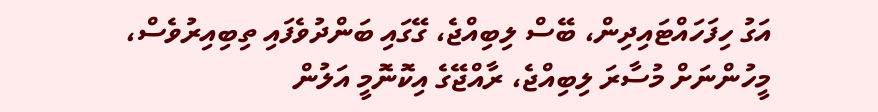އަގު ހިފަހައްޓައިދިން، ބޭސް ލިބިއްޖެ، ގޭގައި ބަންދުވެފައި ތިބިއިރުވެސް، މީހުންނަށް މުސާރަ ލިބިއްޖެ، ރާއްޖޭގެ އިކޮނޮމީ އަލުން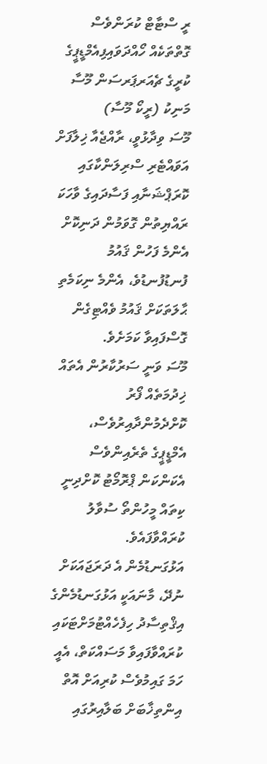ރީ ސްޓާޓް ކުރަންވެސް ގޮތްތަކެއް ހޯއްދަވައިފިއެމްޑީޕީގެ ކުރީގެ ޗެއަރޕަރސަން މޫސާ މަނިކު (ރީކޯ މޫސާ)
މޫސަ ވިދާޅުވީ، ރާއްޖެއާ ޚިލާފަށް އަވައްޓެރި ސްރިލަންކާގައި ކޮރަޕްޝަނާއި ފަސާދައިގެ ވާހަކަ ރައްޔިތުން ގޮވަމުން ދަނިކޮށް އެންމެ ފަހުން ޤައުމު ފުނޑުފުނޑުވެ، އެންމެ ނިކަމެތި ޙާލަތަކަށް ޤައުމު ވެއްޓިގެން ގޮސްފައިވާ ކަމަށެވެ.
މޫސަ ވަނީ ސަރުކާރުން އެތައް ޚިދުމަތެއް ފޯރު ކޮށްދެމުންދާއިރުވެސް، އެމްޑީޕީގެ ތެރެއިންވެސް އެކަންކަން ޕްރޮމޯޓު ކޮށްދިނީ ކިތައް މީހުންތޯ ސުވާލު ކުރައްވާފައެވެ.
އަޅުގަނޑުމެން އެ ދަރަޖައަކަށް ނުދޭ، މާނައަކީ އަޅުގަނޑުމެންގެ އިޤްތިސާދު ހިފެހެއްޓުމަށްޓަކައި ކުރައްވާފައިވާ މަސައްކަތް، އެއީ ހަމަ ގައިމުވެސް ކުރިއަށް އޮތް އިންތިޚާބަށް ބަލާއިރުގައި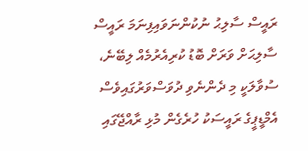ރައީސް ސާލިޙު ނުކުންނަވައިފިނަމަ ރައީސް ސާލިޙަށް ވަރަށް ބޮޑު ކުރިއެރުމެއް ލިބޭނެ، ސުވާލަކީ މި ދެންނެވި ދުވަސްވަރުގައިވެސް އެމްޑީޕީގެ ރައީސަކު ހުރެގެން މުޅި ރާއްޖޭގައި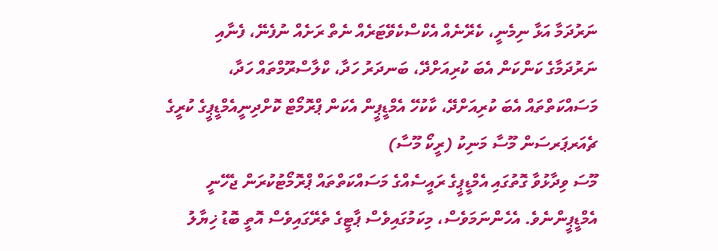ނަރުދަމާ އަޅާ ނިމެނީ، ކެރޭނެއް އެކްސްކެވޭޓަރެއް ނެތް ރަށެއް ނުފެނޭ، ފެނާއި ނަރުދަމާގެ ކަންކަން އެބަ ކުރިއަށްދޭ، ބަނދަރު ހަދާ، ކްލާސްރޫމްތައް ހަދާ، މަސައްކަތްތައް އެބަ ކުރިއަށްދޭ، ކާކުހޭ އެމްޑީޕީން އެކަން ޕްރޮމޯޓް ކޮށްދިނީއެމްޑީޕީގެ ކުރީގެ ޗެއަރޕަރސަން މޫސާ މަނިކު (ރީކޯ މޫސާ)
މޫސަ ވިދާޅުވާ ގޮތުގައި އެމްޑީޕީގެ ރައީސެއްގެ މަސައްކަތްތައް ޕްރޮމޯޓުކުރަން ޖެހޭނީ އެމްޑީޕީންނެވެ. އެހެންނަމަވެސް، މިކަމުގައިވެސް ޕާޓީގެ ތެރޭގައިވެސް އޮތީ ބޮޑު ޚިޔާލު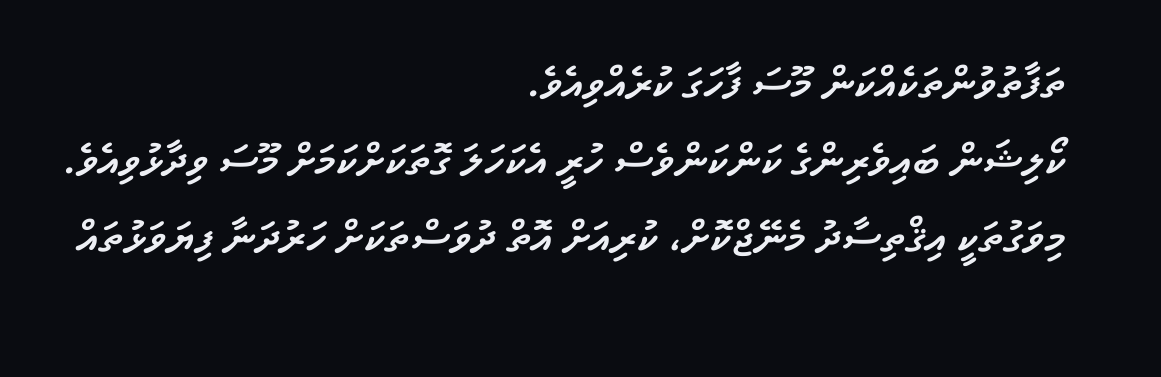ތަފާތުވުންތަކެއްކަން މޫސަ ފާހަގަ ކުރެއްވިއެވެ.
ކޯލިޝަން ބައިވެރިންގެ ކަންކަންވެސް ހުރީ އެކަހަލަ ގޮތަކަށްކަމަށް މޫސަ ވިދާޅުވިއެވެ.
މިވަގުތަކީ އިޤްތިސާދު މެނޭޖްކޮށް، ކުރިއަށް އޮތް ދުވަސްތަކަށް ހަރުދަނާ ފިޔަވަޅުތައް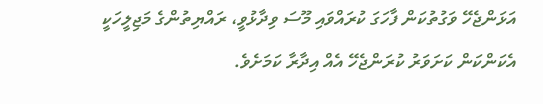އަޅަންޖެހޭ ވަގުތުކަން ފާހަގަ ކުރައްވައި މޫސަ ވިދާޅުވީ، ރައްޔިތުންގެ މަޖިލީހަކީ އެކަންކަން ކަށަވަރު ކުރަންޖެހޭ އެއް އިދާރާ ކަމަށެވެ.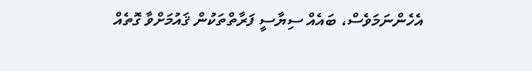އެހެންނަމަވެސް، ބައެއް ސިޔާސީ ފަރާތްތަކުން ޤައުމަށްވާ ގޮތެއް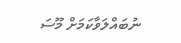ނުބައްލަވާކަމަށް މޫސަ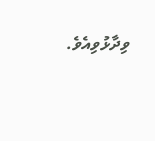ވިދާޅުވިއެވެ.